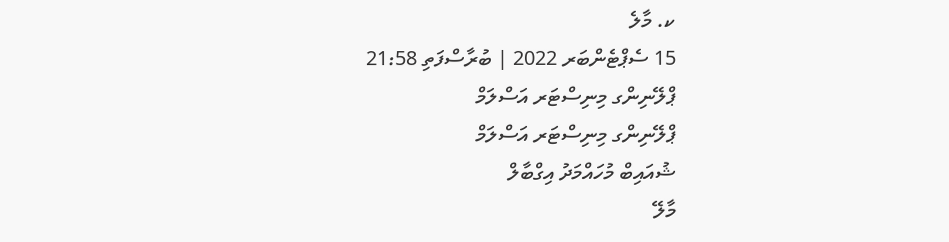ކ. މާލެ
15 ސެޕްޓެންބަރ 2022 | ބުރާސްފަތި 21:58
ޕްލޭނިންގ މިނިސްޓަރ އަސްލަމް
ޕްލޭނިންގ މިނިސްޓަރ އަސްލަމް
ޝުއައިބް މުހައްމަދު އިގްބާލް
މާލޭ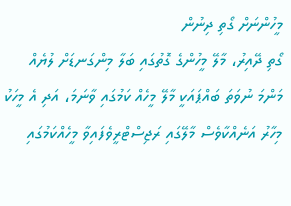މީހުންނަށް ގޯތި ދިނުން
ގޯތި ދޭއިރު، މާލޭ މީހުންގެ ގޮތުގައި ބަލާ މިންގަނޑަށް ލުޔެއް
މަންމަ ނުވަތަ ބައްޕައަކީ މާލޭ މީހެއް ކަމުގައި ވާނަމަ، އަދި އެ މީހަކު މިހާރު އަނެއްކާވެސް މާލޭގައި ރަޖިސްޓްރީވެފައިވާ މީހެއްކަމުގައި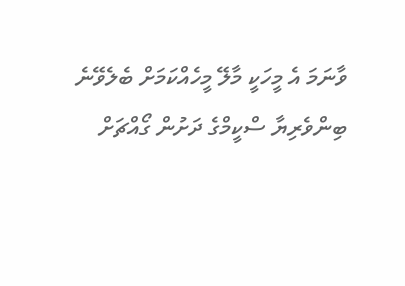ވާނަމަ އެ މީހަކީ މާލޭ މީހެއްކަމަށް ބެލެވޭނެ
ބިންވެރިޔާ ސްކީމްގެ ދަށުން ގޯއްޗަށް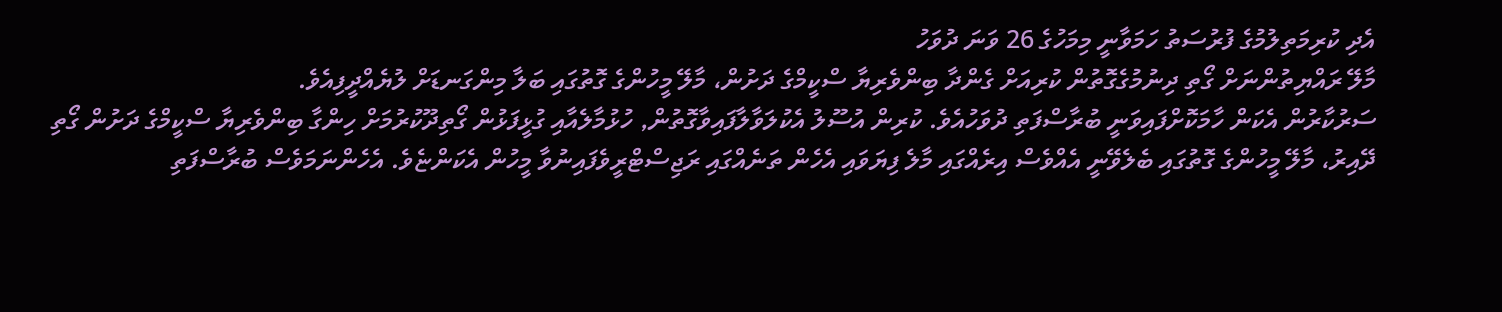އެދި ކުރިމަތިލުމުގެ ފުރުސަތު ހަމަވާނީ މިމަހުގެ 26 ވަނަ ދުވަހު
މާލޭ ރައްޔިތުންނަށް ގޯތި ދިނުމުގެގޮތުން ކުރިއަށް ގެންދާ ބިންވެރިޔާ ސްކީމްގެ ދަށުން، މާލޭ މީހުންގެ ގޮތުގައި ބަލާ މިންގަނޑަށް ލުޔެއްދީފިއެވެ.
ސަރުކާރުން އެކަން ހާމަކޮށްފައިވަނީ ބުރާސްފަތި ދުވަހުއެވެ. ކުރިން އުސޫލު އެކުލަވާލާފައިވާގޮތުން, ހުޅުމާލެއާއި ގުޅީފަޅުން ގޯތިދޫކުރުމަށް ހިންގާ ބިންވެރިޔާ ސްކީމްގެ ދަށުން ގޯތި ދޭއިރު، މާލޭ މީހުންގެ ގޮތުގައި ބެލެވޭނީ އެއްވެސް އިރެއްގައި މާލެ ފިޔަވައި އެހެން ތަނެއްގައި ރަޖިސްޓްރީވެފައިނުވާ މީހުން އެކަންޏެވެ. އެހެންނަމަވެސް ބުރާސްފަތި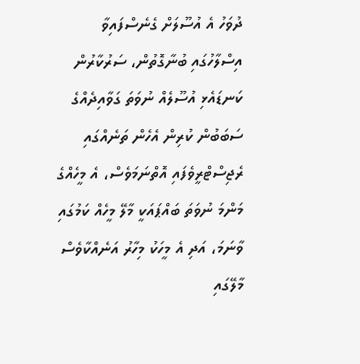ދުވަހު އެ އުސޫލަށް ގެނެސްފައިވާ އިސްލާހުގައި ބުނާގޮތުން، ސަރުކާރުން ކަނޑައެޅި އުސޫލެއް ނުވަތަ ގަވާއިދެއްގެ ސަބަބުން ކުރިން އެހެން ތަނެއްގައި ރެޖިސްޓްރީވެފައި އޮތްނަމަވެސް، އެ މީހެއްގެ މަންމަ ނުވަތަ ބައްޕައަކީ މާލޭ މީހެއް ކަމުގައި ވާނަމަ، އަދި އެ މީހަކު މިހާރު އަނެއްކާވެސް މާލޭގައި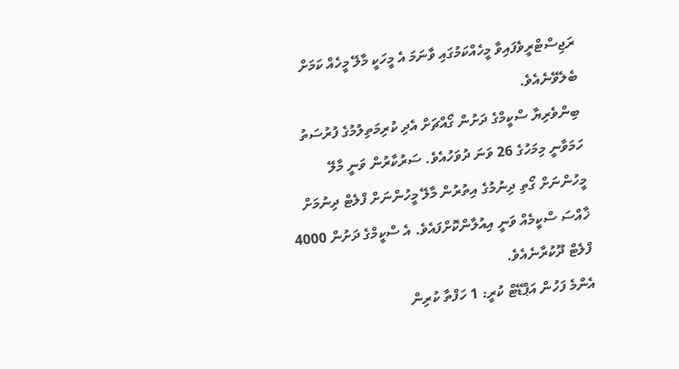ރަޖިސްޓްރީވެފައިވާ މީހެއްކަމުގައި ވާނަމަ އެ މީހަކީ މާލޭ މީހެއް ކަމަށް ބެލެވޭނެއެވެ.
ބިންވެރިޔާ ސްކީމްގެ ދަށުން ގޯއްޗަށް އެދި ކުރިމަތިލުމުގެ ފުރުސަތު ހަމަވާނީ މިމަހުގެ 26 ވަނަ ދުވަހުއެވެ. ސަރުކާރުން ވަނީ މާލޭ މީހުންނަށް ގޯތި ދިނުމުގެ އިތުރުން މާލޭ މީހުންނަށް ފްލެޓް ދިނުމަށް ޚާއްސަ ސްކީމެއް ވަނީ އިއުލާންކޮށްފައެވެ. އެ ސްކީމްގެ ދަށުން 4000 ފްލެޓް ދޫކުރާނެއެވެ.
އެންމެ ފަހުން އަޕްޑޭޓް ކުރީ: 1 ހަފްތާ ކުރިން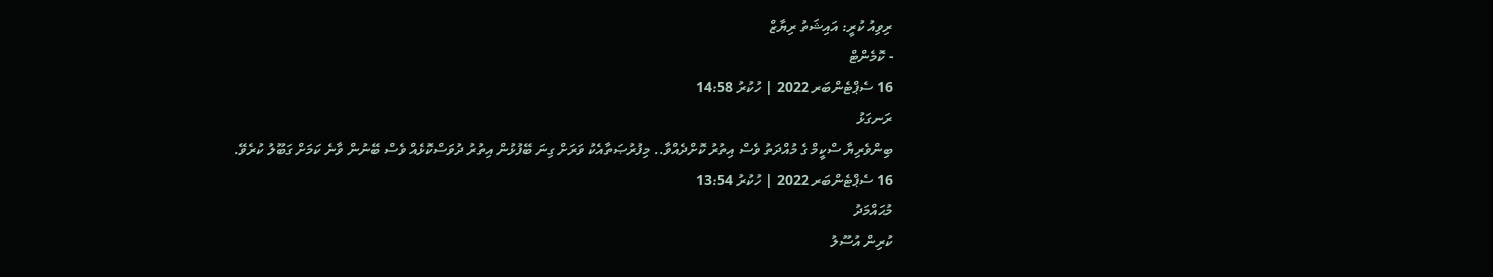ރިވިއު ކުރީ: އައިޝަތު ރިޔާޒް
- ކޮމެންޓް
16 ސެޕްޓެންބަރ 2022 | ހުކުރު 14:58
ރަނގަޅު
ބިންވެރިޔާ ސްކީމް ގެ މުއްދަތު ވެސް އިތުރު ކޮށްދެއްވާ.. މިފުރުޞަތާއެކު ވަރަށް ގިނަ ބޭފުޅުން އިތުރު ދުވަސްކޮޅެއް ވެސް ބޭނުން ވާނެ ކަމަށް ގަބޫލު ކުރެވޭ.
16 ސެޕްޓެންބަރ 2022 | ހުކުރު 13:54
މުޙައްމަދު
ކުރިން އުސޫލު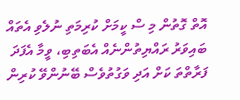އޮތް ގޮތުން މި ސް ކީމަށް ކުރިމަތި ނުލެވި އެތައް ބައިވަރު ރައްޔިތުންނެއް އެބަތިބި، ވީމާ އެފަދަ ފަރާތްތަ ކަށް އަދި ވަގުތުވެސް ބޭނުންވޭ ކުރިން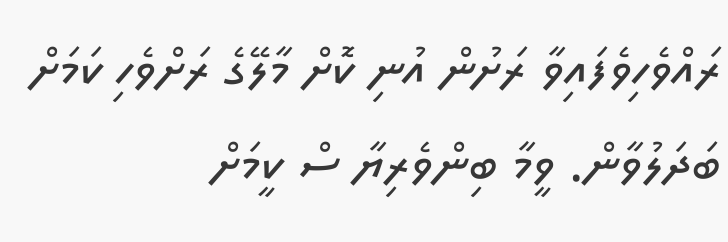ރައްވެހިވެފައިވާ ރަށުން އުނި ކޮށް މާލޭގެ ރަށްވެހި ކަމަށް ބަދަލުވާން. ވީމާ ބިންވެރިޔާ ސް ކީމަށް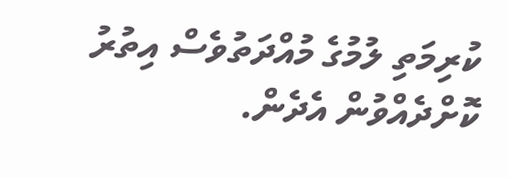ކުރިމަތި ލުމުގެ މުއްދަތުވެސް އިތުރު ކޮށްދެއްވުން އެދެން.